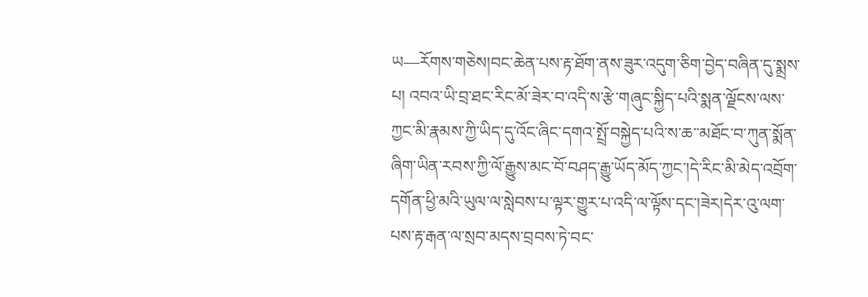ཡ—རོགས་གཅེས།བང་ཆེན་པས་རྟ་ཐོག་ནས་ཟུར་འདུག་ཅིག་བྱེད་བཞིན་དུ་སྨྲས་པ། འབའ་ཡི་བྲ་ཐང་རིང་མོ་ཟེར་བ་འདི་ས་རྩེ་གཞུང་སྐྱིད་པའི་སྨན་ལྗོངས་ལས་ཀྱང་མི་རྣམས་ཀྱི་ཡིད་དུ་འོང་ཞིང་དགའ་སྤྲོ་བསྐྱེད་པའི་ས་ཆ་་མཐོང་བ་ཀུན་སྨོན་ཞིག་ཡིན་རབས་ཀྱི་ལོ་རྒྱུས་མང་བོ་བཤད་རྒྱུ་ཡོད་མོད་ཀྱང་།དེ་རིང་མི་མེད་འབྲོག་དགོན་ཕྱི་མའི་ཡུལ་ལ་སླེབས་པ་ལྟར་གྱུར་པ་འདི་ལ་ལྟོས་དང་།ཟེར།དེར་འུ་ལག་པས་རྟ་རྒན་ལ་སྲབ་མདས་བྲབས་ཏེ་བང་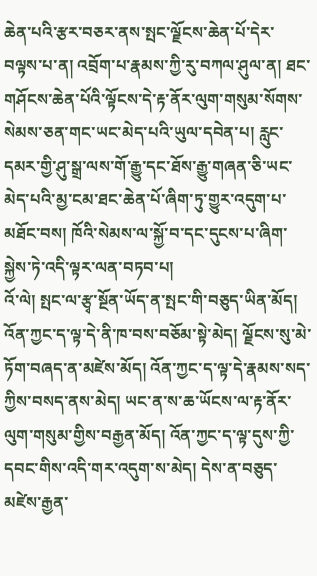ཆེན་པའི་རྩར་བཅར་ནས་སྤང་ལྗོངས་ཆེན་པོ་དེར་བལྟས་པ་ན། འབྲོག་པ་རྣམས་ཀྱི་རུ་བཀལ་ཤུལ་ན། ཐང་གཤོངས་ཆེན་པོའི་ལྟོངས་དེ་རྟ་ནོར་ལུག་གསུམ་སོགས་སེམས་ཅན་གང་ཡང་མེད་པའི་ཡུལ་དབེན་པ། རླུང་དམར་གྱི་ཤུ་སྒྲ་ལས་གོ་རྒྱུ་དང་ཐོས་རྒྱུ་གཞན་ཅི་ཡང་མེད་པའི་མྱ་ངམ་ཐང་ཆེན་པོ་ཞིག་ཏུ་གྱུར་འདུག་པ་མཐོང་བས། ཁོའི་སེམས་ལ་སྐྱོ་བ་དང་དུངས་པ་ཞིག་སྐྱེས་ཏེ་འདི་ལྟར་ལན་བཏབ་པ།
འོ་ལེ། སྤང་ལ་རྩྭ་སྔོན་ཡོད་ན་སྤང་གི་བཅུད་ཡིན་མོད། འོན་ཀྱང་ད་ལྟ་དེ་ནི་ཁ་བས་བཅོམ་སྟེ་མེད། ལྗོངས་སུ་མེ་ཏོག་བཞད་ན་མཛེས་མོད། འོན་ཀྱང་ད་ལྟ་དེ་རྣམས་སད་ཀྱིས་བསད་ནས་མེད། ཡང་ན་ས་ཆ་ཡོངས་ལ་རྟ་ནོར་ལུག་གསུམ་གྱིས་བརྒྱན་མོད། འོན་ཀྱང་ད་ལྟ་དུས་ཀྱི་དབང་གིས་འདི་གར་འདུག་ས་མེད། དེས་ན་བཅུད་མཛེས་རྒྱན་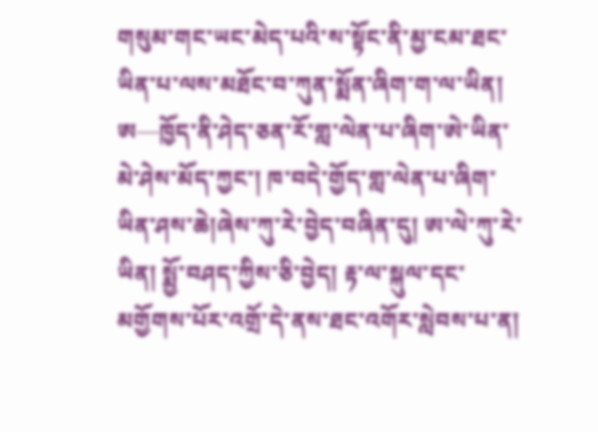གསུམ་གང་ཡང་མེད་པའི་ས་སྟོང་ནི་མྱ་ངམ་ཐང་ཡིན་པ་ལས་མཐོང་བ་ཀུན་སྨོན་ཞིག་ག་ལ་ཡིན།
ཨ—ཁྱོད་ནི་ཤེད་ཅན་རོ་གླ་ལེན་པ་ཞིག་ཨེ་ཡིན་མེ་ཤེས་མོད་ཀྱང་། ཁ་བདེ་གྱོད་གླ་ལེན་པ་ཞིག་ཡིན་ཤས་ཆེ།ཞེས་ཀུ་རེ་བྱེད་བཞིན་དུ། ཨ་ལེ་ཀུ་རེ་ཡིན། སྨྱོ་བཤད་ཀྱིས་ཅི་བྱེད། རྟ་ལ་སྐུལ་དང་མགྱོགས་པོར་འགྲོ་དེ་ནས་ཐང་འགོར་སླེབས་པ་ན།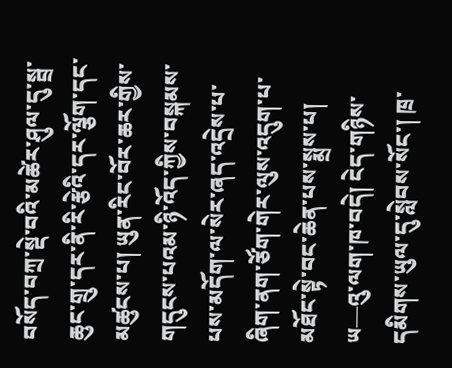བསོད་བཀྲ་སྡེ་བའི་མཚེར་ཤུལ་དུ་སྦྲ་ཆུང་གྲུ་དར་ནི་རི་རྩེའི་དར་ལྕོག་དང་མཚུངས་པ། ཡུན་རིང་བོར་ཆར་གྱིས་གདུངས་པའམ་ཉི་འོད་ཀྱིས་བསྐམས་པས་མདོག་ལ་སེར་ཞད་འདྲེས་པ་ཞིག་ནག་ཙོག་གེར་ལུས་འདུག་པ་མཐོང་སྟེ་བང་ཆེན་པས་སྨྲས་པ།
ཡ—འུ་ལག་ཁ་བདེ། ངེད་གཉིས་དམིགས་ཡུལ་དུ་སླེབས་སོང་། ཁྲ་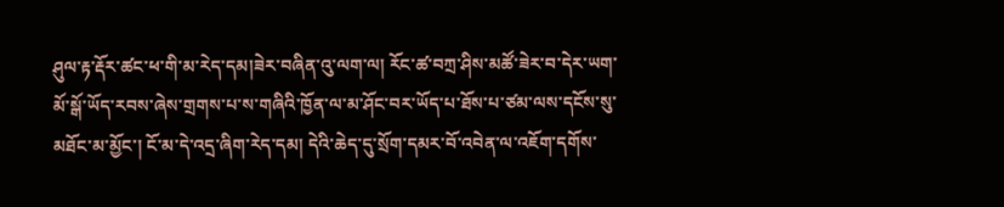ཤུལ་རྟ་རྡོར་ཚང་ཕ་གི་མ་རེད་དམ།ཟེར་བཞིན་འུ་ལག་ལ། རོང་ཚ་བཀྲ་ཤིས་མཚོ་ཟེར་བ་དེར་ཡག་མོ་སྒོ་ཡོད་རབས་ཞེས་གྲགས་པ་ས་གཞིའི་ཁྱོན་ལ་མ་ཤོང་བར་ཡོད་པ་ཐོས་པ་ཙམ་ལས་དངོས་སུ་མཐོང་མ་མྱོང་། ངོ་མ་དེ་འདྲ་ཞིག་རེད་དམ། དེའི་ཆེད་དུ་སྲོག་དམར་བོ་འབེན་ལ་འཇོག་དགོས་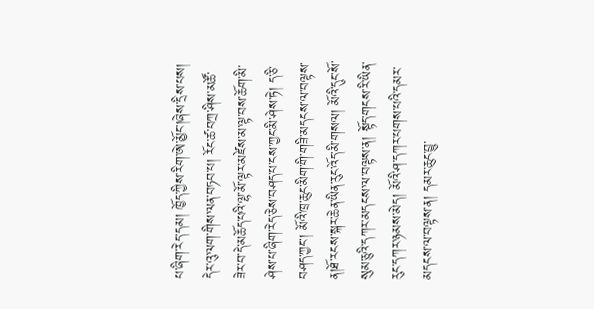པ་ཞིག་རེད་དམ། ཁྱོད་ཀྱིས་རིག་ཨེ་མྱོང་།ཞེས་དྲིས་པས། དེར་འུ་ལག་གིས་ལན་བཏབ་པ། རོང་ཚ་བཀྲ་ཤིས་མཚོ་ཟེར་བ་དེ་མཆོད་པའི་ལྷ་མོ་ལྟར་མཛེས་མ་ལྟ་བས་ཆོག་མི་ཤེས་པ་ཞིག་རེད་ཅེས་བཤད་པ་ངས་ཀྱང་མི་ཤེས་ཏེ། ད་ཅི་བཤད་ཀྱང་། མོའི་ཁྲ་ཆུང་མིག་གི་གཟི་མདངས་ལ་བལྟས་ན།ཐོ་རངས་སྐར་ཆེན་ཡིན་རུང་འོད་མི་གསལ། མོའི་དུང་སོ་སུམ་ཅུའི་དཀར་མདངས་ལ་བལྟས་ན། སྟོད་གངས་རི་ཡིན་རུང་དཀར་ཉམས་མེད། མོའི་ཤ་དཀར་པགས་པའི་དམར་མདངས་ལ་བལྟས་ན། དམར་ཆུང་བྱུ་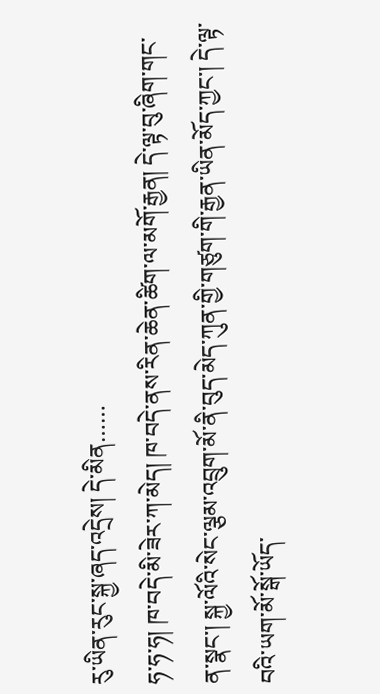རུ་ཡིན་རུང་སྐྱ་ཞད་འདྲེས། དེ་མིན……
ཧ་ཧ་ཧ། ཁ་བདེ་མི་ཟེར་ཀ་མེད། ཁ་བདེ་ནས་རིན་ཆེན་ཚིག་ལ་མགོ་རྒྱན། དེ་ལྟ་བུ་ཞིག་གང་ན་སྣང་། སྐྱ་ལོའི་སེང་ལྕམ་འབྲུག་མོ་ནི་བུད་མེད་ཀུན་གྱི་གཙུག་གི་རྒྱན་ཡིན་མོད་ཀྱང་། དེ་ལྟ་བའི་ཡག་མོ་སྒོ་ཡོད་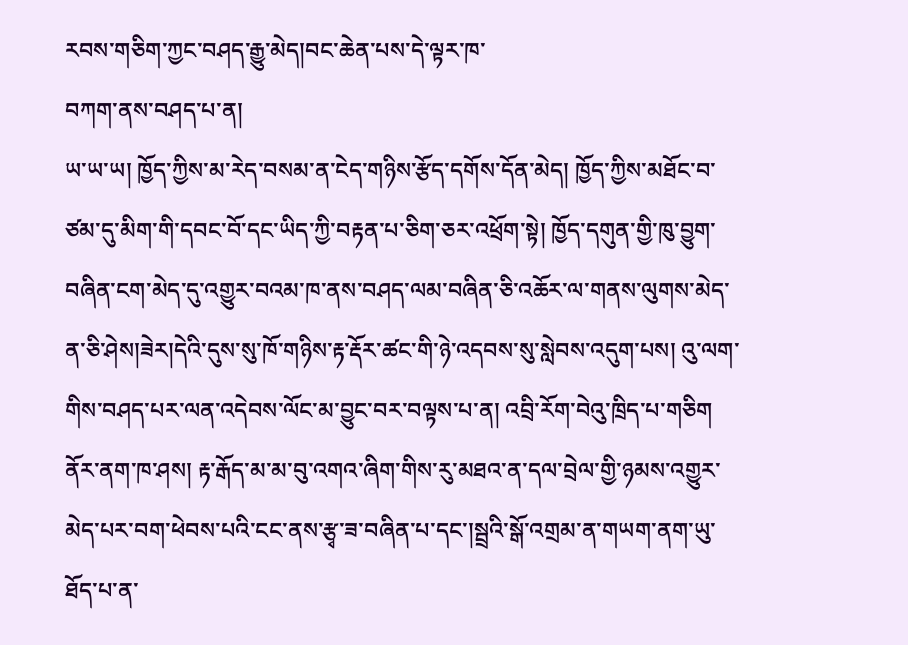རབས་གཅིག་ཀྱང་བཤད་རྒྱུ་མེད།བང་ཆེན་པས་དེ་ལྟར་ཁ་
བཀག་ནས་བཤད་པ་ན།
ཡ་ཡ་ཡ། ཁྱོད་ཀྱིས་མ་རེད་བསམ་ན་ངེད་གཉིས་རྩོད་དགོས་དོན་མེད། ཁྱོད་ཀྱིས་མཐོང་བ་ཙམ་དུ་མིག་གི་དབང་བོ་དང་ཡིད་ཀྱི་བརྟན་པ་ཅིག་ཅར་འཕྲོག་སྟེ། ཁྱོད་དགུན་གྱི་ཁུ་བྱུག་བཞིན་ངག་མེད་དུ་འགྱུར་བའམ་ཁ་ནས་བཤད་ལམ་བཞིན་ཅི་འཆོར་ལ་གནས་ལུགས་མེད་ན་ཅི་ཤེས།ཟེར།དེའི་དུས་སུ་ཁོ་གཉིས་རྟ་རྡོར་ཚང་གི་ཉེ་འདབས་སུ་སླེབས་འདུག་པས། འུ་ལག་གིས་བཤད་པར་ལན་འདེབས་ལོང་མ་བྱུང་བར་བལྟས་པ་ན། འབྲི་རོག་བེའུ་ཁྲིད་པ་གཅིག ནོར་ནག་ཁ་ཤས། རྟ་རྒོད་མ་མ་བུ་འགའ་ཞིག་གིས་རུ་མཐའ་ན་དལ་བྲེལ་གྱི་ཉམས་འགྱུར་མེད་པར་བག་ཕེབས་པའི་ངང་ནས་རྩྭ་ཟ་བཞིན་པ་དང་།སྦྲའི་སྒོ་འགྲམ་ན་གཡག་ནག་ཡུ་ཐོད་པ་ན་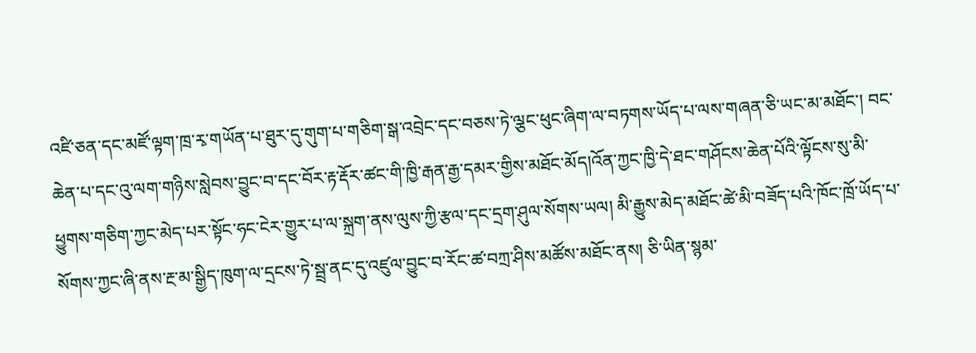འཛི་ཅན་དང་མཛོ་ལྟག་ཁྲ་རྭ་གཡོན་པ་ཐུར་དུ་གུག་པ་གཅིག་སྒ་འབྲེང་དང་བཅས་ཏེ་ལྕང་ཕུང་ཞིག་ལ་བཏགས་ཡོད་པ་ལས་གཞན་ཅི་ཡང་མ་མཐོང་། བང་ཆེན་པ་དང་འུ་ལག་གཉིས་སླེབས་བྱུང་བ་དང་བོར་རྟ་རྡོར་ཚང་གི་ཁྱི་རྒན་རྒྱ་དམར་གྱིས་མཐོང་མོད།འོན་ཀྱང་ཁྱི་དེ་ཐང་གཤོངས་ཆེན་པོའི་ལྟོངས་སུ་མི་ཕྱུགས་གཅིག་ཀྱང་མེད་པར་སྟོང་ཧང་ངེར་གྱུར་པ་ལ་སྐྲག་ནས་ལུས་ཀྱི་རྩལ་དང་དྲག་ཤུལ་སོགས་ཡལ། མི་རྒྱུས་མེད་མཐོང་ཚེ་མི་བཟོད་པའི་ཁོང་ཁྲོ་ཡོད་པ་སོགས་ཀྱང་ཞི་ནས་རྔ་མ་སྒྱིད་ཁུག་ལ་དྲངས་ཏེ་སྦྲ་ནང་དུ་འཛུལ་བྱུང་བ་རོང་ཚ་བཀྲ་ཤིས་མཚོས་མཐོང་ནས། ཅི་ཡིན་སྙམ་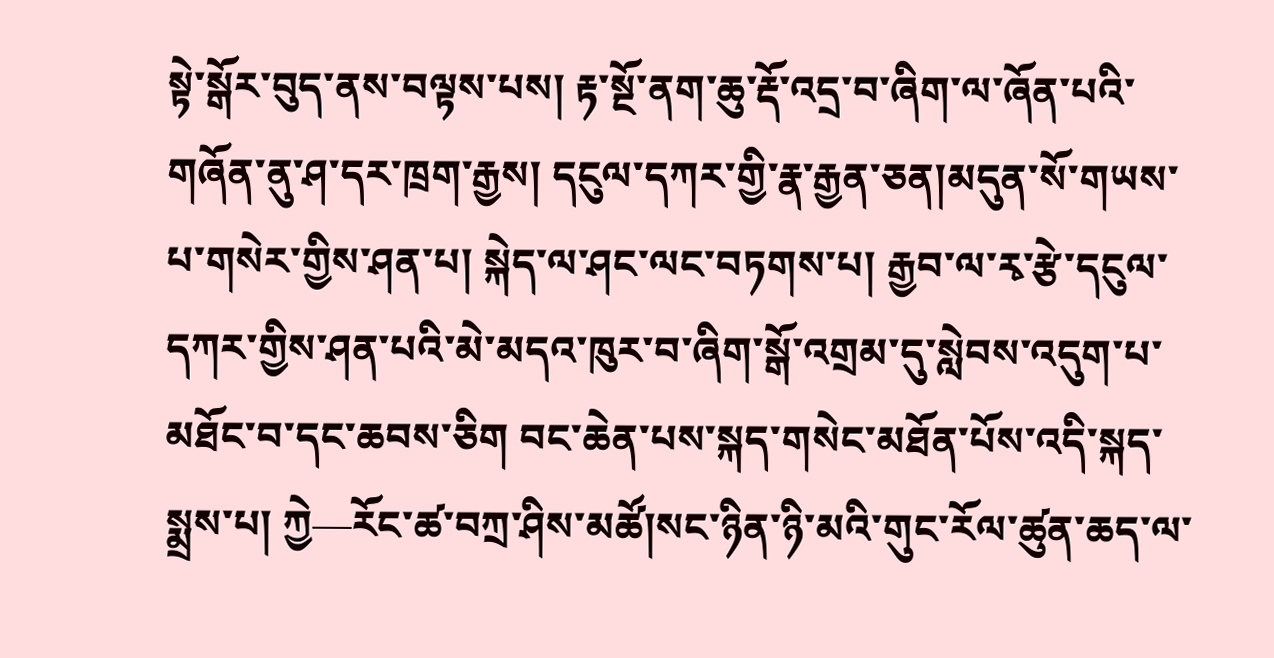སྟེ་སྒོར་བུད་ནས་བལྟས་པས། རྟ་སྔོ་ནག་ཆུ་རྡོ་འདྲ་བ་ཞིག་ལ་ཞོན་པའི་གཞོན་ནུ་ཤ་དར་ཁྲག་རྒྱས། དངུལ་དཀར་གྱི་རྣ་རྒྱན་ཅན།མདུན་སོ་གཡས་པ་གསེར་གྱིས་ཤན་པ། སྐེད་ལ་ཤང་ལང་བཏགས་པ། རྒྱབ་ལ་རྭ་རྩེ་དངུལ་དཀར་གྱིས་ཤན་པའི་མེ་མདའ་ཁུར་བ་ཞིག་སྒོ་འགྲམ་དུ་སླེབས་འདུག་པ་མཐོང་བ་དང་ཆབས་ཅིག བང་ཆེན་པས་སྐད་གསེང་མཐོན་པོས་འདི་སྐད་སྨྲས་པ། ཀྱེ—རོང་ཚ་བཀྲ་ཤིས་མཚོ།སང་ཉིན་ཉི་མའི་གུང་རོལ་ཚུན་ཆད་ལ་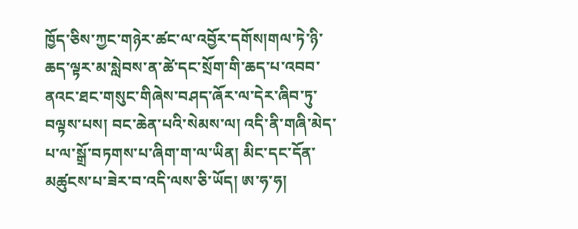ཁྱོད་ཅིས་ཀྱང་གཉེར་ཚང་ལ་འབྱོར་དགོས།གལ་ཏེ་ཉི་ཆད་ལྟར་མ་སླེབས་ན་ཚེ་དང་སྲོག་གི་ཆད་པ་འབབ་ནའང་ཐང་གསུང་གིཞེས་བཤད་ཞོར་ལ་དེར་ཞིབ་ཏུ་བལྟས་པས། བང་ཆེན་པའི་སེམས་ལ། འདི་ནི་གཞི་མེད་པ་ལ་སྒྲོ་བཏགས་པ་ཞིག་ག་ལ་ཡིན། མིང་དང་དོན་མཚུངས་པ་ཟེར་བ་འདི་ལས་ཅི་ཡོད། ཨ་ཧ་ཧ།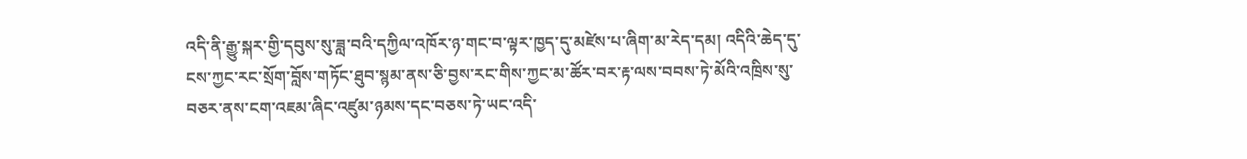འདི་ནི་རྒྱུ་སྐར་གྱི་དབུས་སུ་ཟླ་བའི་དཀྱིལ་འཁོར་ཉ་གང་བ་ལྟར་ཁྱད་དུ་མཛེས་པ་ཞིག་མ་རེད་དམ། འདིའི་ཆེད་དུ་ངས་ཀྱང་རང་སྲོག་བློས་གཏོང་ཐུབ་སྙམ་ནས་ཅི་བྱས་རང་གིས་ཀྱང་མ་ཚོར་བར་རྟ་ལས་བབས་ཏེ་མོའི་འཁྲིས་སུ་བཅར་ནས་ངག་འཇམ་ཞིང་འཛུམ་ཉམས་དང་བཅས་ཏེ་ཡང་འདི་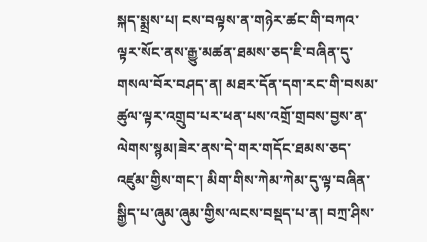སྐད་སྨྲས་པ། ངས་བལྟས་ན་གཉེར་ཚང་གི་བཀའ་ལྟར་སོང་ནས་རྒྱུ་མཚན་ཐམས་ཅད་ཇི་བཞིན་དུ་གསལ་བོར་བཤད་ན། མཐར་དོན་དག་རང་གི་བསམ་ཚུལ་ལྟར་འགྲུབ་པར་ཕན་པས་འགྲོ་གྲབས་བྱས་ན་ལེགས་སྙམ།ཟེར་ནས་དེ་གར་གདོང་ཐམས་ཅད་འཛུམ་གྱིས་གང་། མིག་གིས་ཀེམ་ཀེམ་དུ་ལྟ་བཞིན་སྒྱིད་པ་ཞུམ་ཞུམ་གྱིས་ལངས་བསྡད་པ་ན། བཀྲ་ཤིས་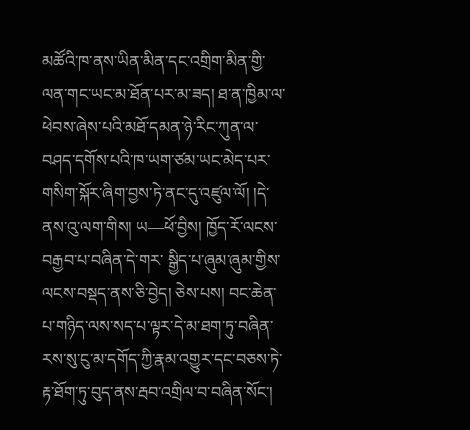མཚོའི་ཁ་ནས་ཡིན་མིན་དང་འགྲིག་མིན་གྱི་ལན་གང་ཡང་མ་ཐོན་པར་མ་ཟད། ཐ་ན་ཁྱིམ་ལ་ཕེབས་ཞེས་པའི་མཐོ་དམན་ཉེ་རིང་ཀུན་ལ་བཤད་དགོས་པའི་ཁ་ཡག་ཙམ་ཡང་མེད་པར་གསིག་སྐོར་ཞིག་བྱས་ཏེ་ནང་དུ་འཛུལ་ལོ། །དེ་ནས་འུ་ལག་གིས། ཡ—ཕོ་བྱིས། ཁྱོད་རོ་ལངས་བརྒྱབ་པ་བཞིན་དེ་གར་ སྒྱིད་པ་ཞུམ་ཞུམ་གྱིས་ལངས་བསྡད་ནས་ཅི་བྱེད། ཅེས་པས། བང་ཆེན་པ་གཉིད་ལས་སད་པ་ལྟར་དེ་མ་ཐག་ཏུ་བཞིན་རས་སུ་ངུ་མ་དགོད་ཀྱི་རྣམ་འགྱུར་དང་བཅས་ཏེ་རྟ་ཐོག་ཏུ་བུད་ནས་རྦབ་འགྲིལ་བ་བཞིན་སོང་།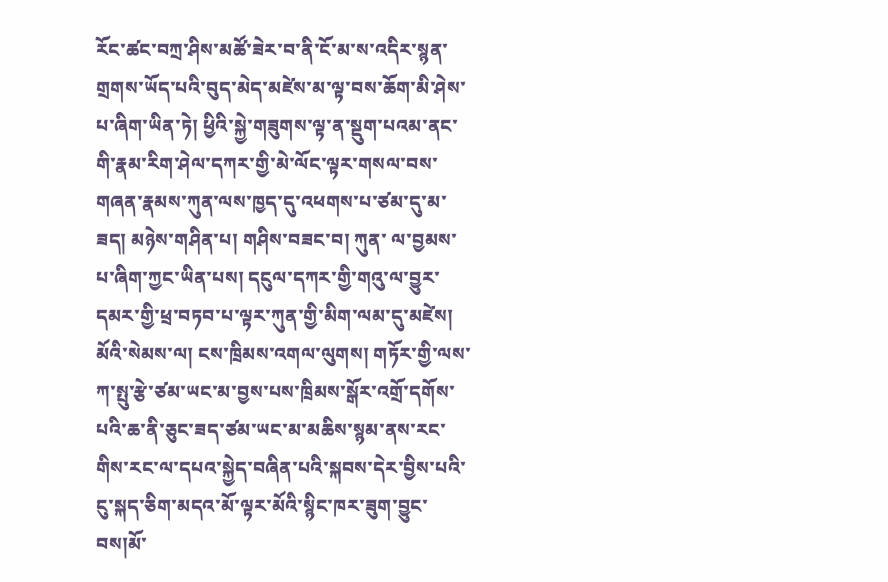རོང་ཚང་བཀྲ་ཤིས་མཚོ་ཟེར་བ་ནི་ངོ་མ་ས་འདིར་སྙན་གྲགས་ཡོད་པའི་བུད་མེད་མཛེས་མ་ལྟ་བས་ཆོག་མི་ཤེས་པ་ཞིག་ཡིན་ཏེ། ཕྱིའི་སྐྱེ་གཟུགས་ལྟ་ན་སྡུག་པའམ་ནང་གི་རྣམ་རིག་ཤེལ་དཀར་གྱི་མེ་ལོང་ལྟར་གསལ་བས་གཞན་རྣམས་ཀུན་ལས་ཁྱད་དུ་འཕགས་པ་ཙམ་དུ་མ་ཟད། མཉེས་གཤིན་པ། གཤིས་བཟང་བ། ཀུན་ ལ་བྱམས་པ་ཞིག་ཀྱང་ཡིན་པས། དངུལ་དཀར་གྱི་གའུ་ལ་བྱུར་དམར་གྱི་ཕྲ་བཏབ་པ་ལྟར་ཀུན་གྱི་མིག་ལམ་དུ་མཛེས།
མོའི་སེམས་ལ། ངས་ཁྲིམས་འགལ་ལུགས། གཏོར་གྱི་ལས་ཀ་སྤུ་རྩེ་ཙམ་ཡང་མ་བྱས་པས་ཁྲིམས་སྒོར་འགྲོ་དགོས་པའི་ཆ་ནི་ཅུང་ཟད་ཙམ་ཡང་མ་མཆིས་སྙམ་ནས་རང་གིས་རང་ལ་དཔའ་སྐྱེད་བཞིན་པའི་སྐབས་དེར་བྱིས་པའི་ངུ་སྐད་ཅིག་མདའ་མོ་ལྟར་མོའི་སྙིང་ཁར་ཟུག་བྱུང་བས།མོ་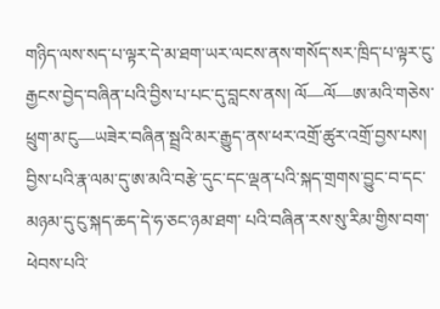གཉིད་ལས་སད་པ་ལྟར་དེ་མ་ཐག་ཡར་ལངས་ནས་གསོད་སར་ཁྲིད་པ་ལྟར་ངུ་རྒྱངས་བྱེད་བཞིན་པའི་བྱིས་པ་པང་དུ་བླངས་ནས། ལོ—ལོ—ཨ་མའི་གཅེས་ཕྲུག་མ་ངུ—ཡཟེར་བཞིན་སྦྲའི་མར་རྒྱུད་ནས་ཕར་འགྲོ་ཚུར་འགྲོ་བྱས་པས། བྱིས་པའི་རྣ་ལམ་དུ་ཨ་མའི་བརྩེ་དུང་དང་ལྡན་པའི་སྐད་གྲགས་བྱུང་བ་དང་མཉམ་དུ་ངུ་སྐད་ཆད་དེ་ཧ་ཅང་ཉམ་ཐག་ པའི་བཞིན་རས་སུ་རིམ་གྱིས་བག་ཕེབས་པའི་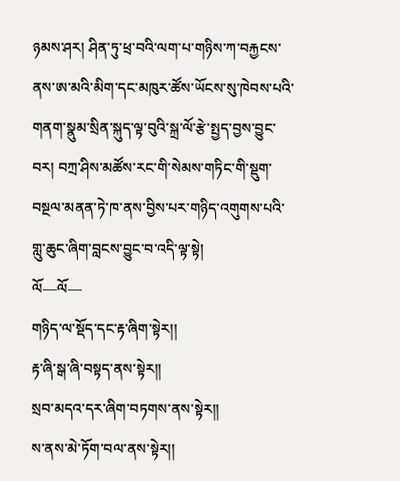ཉམས་ཤར། ཤིན་ཏུ་ཕྲ་བའི་ལག་པ་གཉིས་ཀ་བརྐྱངས་ནས་ཨ་མའི་མིག་དང་མཁུར་ཚོས་ཡོངས་སུ་ཁེབས་པའི་གནག་སྣུམ་སྲིན་སྐུད་ལྟ་བུའི་སྐྲ་ལོ་རྩེ་སྤྱད་བྱས་བྱུང་བར། བཀྲ་ཤིས་མཚོས་རང་གི་སེམས་གཏིང་གི་སྡུག་བསྔལ་མནན་ཏེ་ཁ་ནས་བྱིས་པར་གཉིད་འགུགས་པའི་གླུ་ཆུང་ཞིག་བླངས་བྱུང་བ་འདི་ལྟ་སྟེ།
ལོ—ལོ—
གཉིད་ལ་སྡོད་དང་རྟ་ཞིག་སྟེར།།
རྟ་ཞི་སྒ་ཞི་བསྟད་ནས་སྟེར།།
སྲབ་མདའ་དར་ཞིག་བཏགས་ནས་སྟེར།།
ས་ནས་མེ་ཏོག་བལ་ནས་སྟེར།།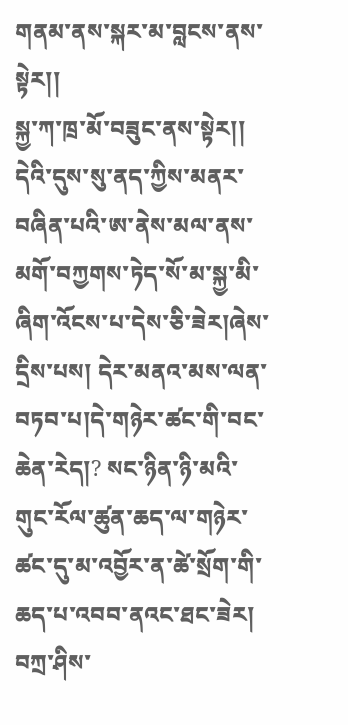གནམ་ནས་སྐར་མ་བླངས་ནས་སྟེར།།
སྐྱ་ཀ་ཁྲ་མོ་བཟུང་ནས་སྟེར།།
དེའི་དུས་སུ་ནད་ཀྱིས་མནར་བཞིན་པའི་ཨ་ནེས་མལ་ནས་མགོ་བཀྱགས་ཏེད་སོ་མ་སྐྱ་མི་ཞིག་འོངས་པ་དེས་ཅི་ཟེར།ཞེས་དྲིས་པས། དེར་མནའ་མས་ལན་བཏབ་པ།དེ་གཉེར་ཚང་གི་བང་ཆེན་རེད།? སང་ཉིན་ཉི་མའི་གུང་རོལ་ཚུན་ཆད་ལ་གཉེར་ཚང་དུ་མ་འབྱོར་ན་ཚེ་སྲོག་གི་ཆད་པ་འབབ་ནའང་ཐང་ཟེར།
བཀྲ་ཤིས་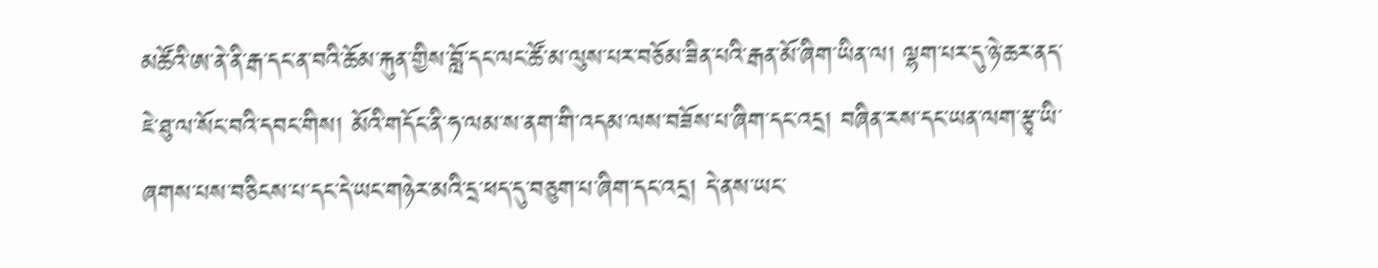མཚོའི་ཨ་ནེ་ནི་རྒ་དང་ན་བའི་ཆོམ་རྐུན་གྱིས་བློ་དང་ལང་ཚོ་མ་ལུས་པར་བཅོམ་ཟིན་པའི་རྒན་མོ་ཞིག་ཡིན་ལ། ལྷག་པར་དུ་ཉེ་ཆར་ནད་ཇེ་ཐུ་ལ་སོང་བའི་དབང་གིས། མོའི་གདོང་ནི་ཧ་ལམ་ས་ནག་གི་འདམ་ལས་བཟོས་པ་ཞིག་དང་འདྲ། བཞིན་རས་དང་ཡན་ལག་རྩྭ་ཡི་ཞགས་པས་བཅིངས་པ་དང་དེ་ཡང་གཉེར་མའི་དྲ་ཕད་དུ་བཅུག་པ་ཞིག་དང་འདྲ། དེ་ནས་ཡང་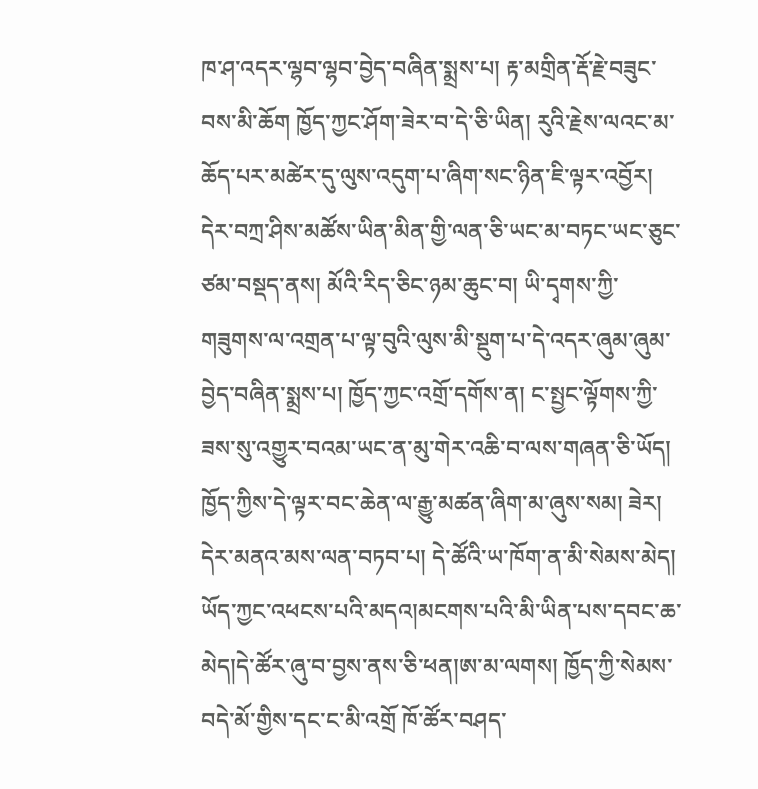ཁ་ཤ་འདར་ལྷབ་ལྷབ་བྱེད་བཞིན་སྨྲས་པ། རྟ་མགྲིན་རྡོ་རྗེ་བཟུང་བས་མི་ཆོག ཁྱོད་ཀྱང་ཤོག་ཟེར་བ་དེ་ཅི་ཡིན། རུའི་རྗེས་ལའང་མ་ཆོད་པར་མཚེར་དུ་ལུས་འདུག་པ་ཞིག་སང་ཉིན་ཇི་ལྟར་འབྱོར། དེར་བཀྲ་ཤིས་མཚོས་ཡིན་མིན་གྱི་ལན་ཅི་ཡང་མ་བཏང་ཡང་ཅུང་ཙམ་བསྡད་ནས། མོའི་རིད་ཅིང་ཉམ་ཆུང་བ། ཡི་དྭགས་ཀྱི་གཟུགས་ལ་འགྲན་པ་ལྟ་བུའི་ལུས་མི་སྡུག་པ་དེ་འདར་ཞུམ་ཞུམ་བྱེད་བཞིན་སྨྲས་པ། ཁྱོད་ཀྱང་འགྲོ་དགོས་ན། ང་སྤྱང་ལྟོགས་ཀྱི་ཟས་སུ་འགྱུར་བའམ་ཡང་ན་མུ་གེར་འཆི་བ་ལས་གཞན་ཅི་ཡོད། ཁྱོད་ཀྱིས་དེ་ལྟར་བང་ཆེན་ལ་རྒྱུ་མཚན་ཞིག་མ་ཞུས་སམ། ཟེར། དེར་མནའ་མས་ལན་བཏབ་པ། དེ་ཚོའི་ཡ་ཁོག་ན་མི་སེམས་མེད། ཡོད་ཀྱང་འཕངས་པའི་མདའ།མངགས་པའི་མི་ཡིན་པས་དབང་ཆ་མེད།དེ་ཚོར་ཞུ་བ་བྱས་ནས་ཅི་ཕན།ཨ་མ་ལགས། ཁྱོད་ཀྱི་སེམས་བདེ་མོ་གྱིས་དང་ང་མི་འགྲོ ཁོ་ཚོར་བཤད་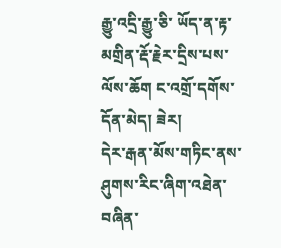རྒྱུ་འདྲི་རྒྱུ་ཅི་ ཡོད་ན་རྟ་མགྲིན་རྡོ་རྗེར་དྲིས་པས་ལོས་ཆོག ང་འགྲོ་དགོས་དོན་མེད། ཟེར།
དེར་རྒན་མོས་གཏིང་ནས་ཤུགས་རིང་ཞིག་འཐེན་བཞིན་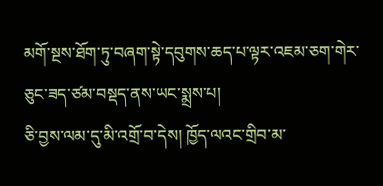མགོ་སྔས་ཐོག་ཏུ་བཞག་སྟེ་དབུགས་ཆད་པ་ལྟར་འཇམ་ཅག་གེར་ཅུང་ཟད་ཙམ་བསྡད་ནས་ཡང་སྨྲས་པ།
ཅི་བྱས་ལམ་དུ་མི་འགྲོ་བ་དེས། ཁྱོད་ལའང་གྲིབ་མ་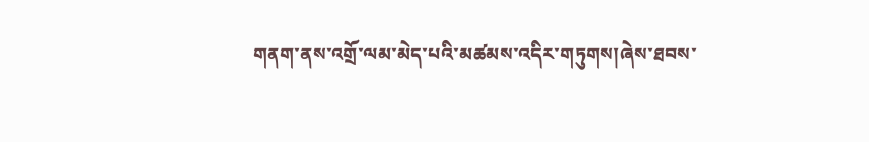གནག་ནས་འགྲོ་ལམ་མེད་པའི་མཚམས་འདིར་གཏུགས།ཞེས་ཐབས་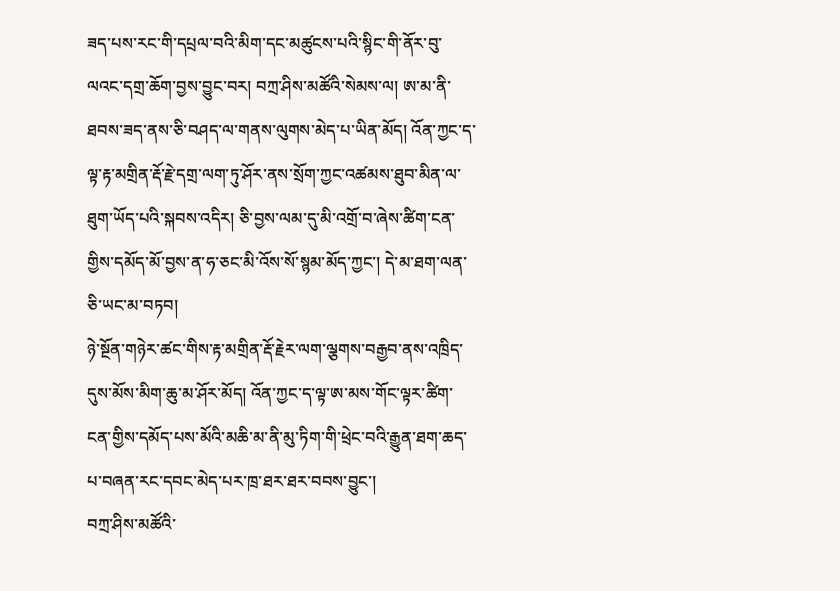ཟད་པས་རང་གི་དཔྲལ་བའི་མིག་དང་མཚུངས་པའི་སྙིང་གི་ནོར་བུ་ལའང་དགྲ་ཆོག་བྱས་བྱུང་བར། བཀྲ་ཤིས་མཚོའི་སེམས་ལ། ཨ་མ་ནི་ཐབས་ཟད་ནས་ཅི་བཤད་ལ་གནས་ལུགས་མེད་པ་ཡིན་མོད། འོན་ཀྱང་ད་ལྟ་རྟ་མགྲིན་རྡོ་རྗེ་དགྲ་ལག་ཏུ་ཤོར་ནས་སྲོག་ཀྱང་འཚམས་ཐུབ་མིན་ལ་ཐུག་ཡོད་པའི་སྐབས་འདིར། ཅི་བྱས་ལམ་དུ་མི་འགྲོ་བ་ཞེས་ཚིག་ངན་གྱིས་དམོད་མོ་བྱས་ན་ཧ་ཅང་མི་འོས་སོ་སྙམ་མོད་ཀྱང་། དེ་མ་ཐག་ལན་ཅི་ཡང་མ་བཏབ།
ཉེ་སྔོན་གཉེར་ཚང་གིས་རྟ་མགྲིན་རྡོ་རྗེར་ལག་ལྕགས་བརྒྱབ་ནས་འཁྲིད་དུས་མོས་མིག་ཆུ་མ་ཤོར་མོད། འོན་ཀྱང་ད་ལྟ་ཨ་མས་གོང་ལྟར་ཚིག་ངན་གྱིས་དམོད་པས་མོའི་མཆི་མ་ནི་མུ་ཏིག་གི་ཕྲེང་བའི་རྒྱུན་ཐག་ཆད་པ་བཞན་རང་དབང་མེད་པར་ཁྲ་ཐར་ཐར་བབས་བྱུང་།
བཀྲ་ཤིས་མཚོའི་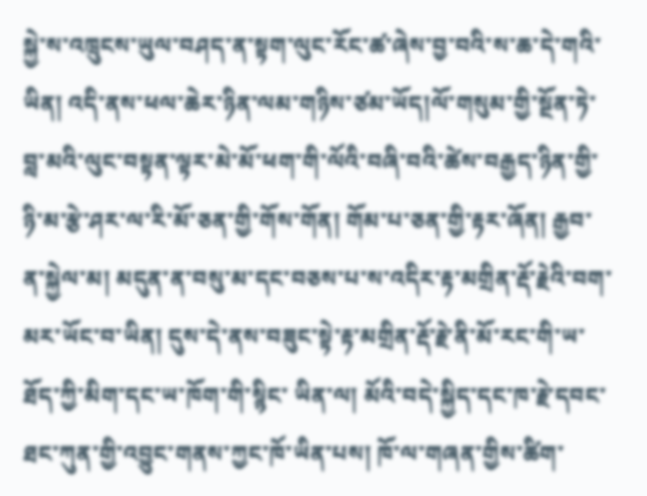སྐྱེ་ས་འཁྲུངས་ཡུལ་བཤད་ན་སྟག་ལུང་རོང་ཚ་ཞེས་བྱ་བའི་ས་ཆ་དེ་གའི་ཡིན། འདི་ནས་ཕལ་ཆེར་ཉིན་ལམ་གཉིས་ཙམ་ཡོད།ལོ་གསུམ་གྱི་སྔོན་ཏེ་བླ་མའི་ལུང་བསྟན་ལྟར་མེ་མོ་ཕག་གི་ལོའི་བཞི་བའི་ཚེས་བརྒྱད་ཉིན་གྱི་ཉི་མ་རྩེ་ཤར་ལ་རི་མོ་ཅན་གྱི་གོས་གོན། གོམ་པ་ཅན་གྱི་རྟར་ཞོན། རྒྱབ་ན་སྐྱེལ་མ། མདུན་ན་བསུ་མ་དང་བཅས་པ་ས་འདིར་རྟ་མགྲིན་རྡོ་རྗེའི་བག་མར་ཡོང་བ་ཡིན། དུས་དེ་ནས་བཟུང་སྟེ་རྟ་མགྲིན་རྡོ་རྗེ་ནི་མོ་རང་གི་ཡ་ཐོད་ཀྱི་མིག་དང་ཡ་ཁོག་གི་སྙིང་ ཡིན་ལ། མོའི་བདེ་སྐྱིད་དང་ཁ་རྗེ་དབང་ཐང་ཀུན་གྱི་འབྱུང་གནས་ཀྱང་ཁོ་ཡིན་པས། ཁོ་ལ་གཞན་གྱིས་ཚིག་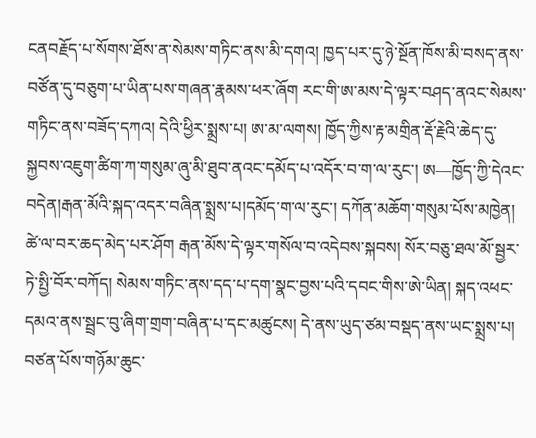ངནབརྗོད་པ་སོགས་ཐོས་ན་སེམས་གཏིང་ནས་མི་དགའ། ཁྱད་པར་དུ་ཉེ་སྔོན་ཁོས་མི་བསད་ནས་བཙོན་དུ་བཅུག་པ་ཡིན་པས་གཞན་རྣམས་ཕར་ཞོག རང་གི་ཨ་མས་དེ་ལྟར་བཤད་ནའང་སེམས་གཏིང་ནས་བཟོད་དཀའ། དེའི་ཕྱིར་སྨྲས་པ། ཨ་མ་ལགས། ཁྱོད་ཀྱིས་རྟ་མགྲིན་རྡོ་རྗེའི་ཆེད་དུ་སྐྱབས་འཇུག་ཚིག་ཀ་གསུམ་ཞུ་མི་ཐུབ་ནའང་དམོད་པ་འདོར་བ་ག་ལ་རུང་། ཨ—ཁྱོད་ཀྱི་དེའང་བདེན།རྒན་མོའི་སྐད་འདར་བཞིན་སྨྲས་པ།དམོད་ག་ལ་རུང་། དཀོན་མཆོག་གསུམ་པོས་མཁྱེན། ཚེ་ལ་བར་ཆད་མེད་པར་ཤོག རྒན་མོས་དེ་ལྟར་གསོལ་བ་འདེབས་སྐབས། སོར་བཅུ་ཐལ་མོ་སྦྱར་ཏེ་སྤྱི་བོར་བཀོད། སེམས་གཏིང་ནས་དད་པ་དག་སྣང་བྱས་པའི་དབང་གིས་ཨེ་ཡིན། སྐད་འཕང་དམའ་ནས་སྦྲང་བུ་ཞིག་གྲག་བཞིན་པ་དང་མཚུངས། དེ་ནས་ཡུད་ཙམ་བསྡད་ནས་ཡང་སྨྲས་པ།
བཙན་པོས་གཉོམ་ཆུང་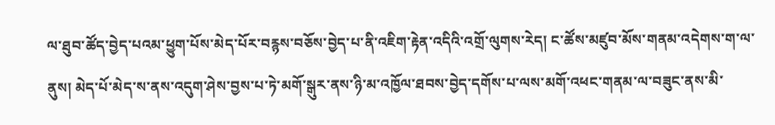ལ་ཐུབ་ཚོད་བྱེད་པའམ་ཕྱུག་པོས་མེད་པོར་བརྙས་བཅོས་བྱེད་པ་ནི་འཇིག་རྟེན་འདིའི་འགྲོ་ལུགས་རེད། ང་ཚོས་མཛུབ་མོས་གནམ་འདེགས་ག་ལ་ནུས། མེད་པོ་མེད་ས་ནས་འདུག་ཤེས་བྱས་པ་ཏེ་མགོ་སྒུར་ནས་ཉི་མ་འཁྱོལ་ཐབས་བྱེད་དགོས་པ་ལས་མགོ་འཕང་གནམ་ལ་བཟུང་ནས་མི་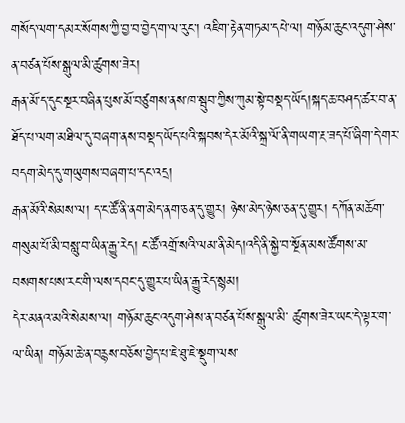གསོད་ལག་དམར་སོགས་ཀྱི་བྱ་བ་བྱེད་ག་ལ་རུང་། འཇིག་རྟེན་གཏམ་དཔེ་ལ། གཉོམ་ཆུང་འདུག་ཤེས་ན་བཙན་པོས་སྒུལ་མི་ཚུགས་ཟེར།
རྒན་མོ་ད་དུང་སྔར་བཞིན་པུས་མོ་བཙུགས་ནས་ཁ་སྦུབ་ཀྱིས་ཀུམ་སྟེ་བསྡད་ཡོད།སྐད་ཆ་བཤད་ཚར་བ་ན་ཐོད་པ་ལག་མཐིལ་དུ་བཞག་ནས་བསྡད་ཡོད་པའི་སྐབས་དེར་མོའི་སྐྲ་ལོ་ནི་གཡག་རྔ་ཟད་པོ་ཞིག་དེ་གར་བདག་མེད་དུ་གཡུགས་བཞག་པ་དང་འདྲ།
རྒན་མོའི་སེམས་ལ། ད་ང་ཚོ་ནི་ནག་མེད་ནག་ཅན་དུ་གྱུར། ཉེས་མེད་ཉེས་ཅན་དུ་གྱུར། དཀོན་མཆོག་གསུམ་པོ་མི་བསླུ་བ་ཡིན་རྒྱུ་རེད། ང་ཚོ་འགྲོ་སའི་ལམ་ནི་མེད།འདི་ནི་སྐྱེ་བ་སྔོན་མས་ཚོགས་མ་བསགས་པས་རང་གི་ལས་དབང་དུ་གྱུར་པ་ཡིན་རྒྱུ་རེད་སྙམ།
དེར་མནའ་མའི་སེམས་ལ། གཉོམ་ཆུང་འདུག་ཤེས་ན་བཙན་པོས་སྒུལ་མི་ ཚུགས་ཟེར་ཡང་དེ་ལྟར་ག་ལ་ཡིན། གཉོམ་ཆེ་ན་བརྙས་བཅོས་བྱེད་པ་ཇེ་ཐུ་ཇེ་སྡུག་ལས་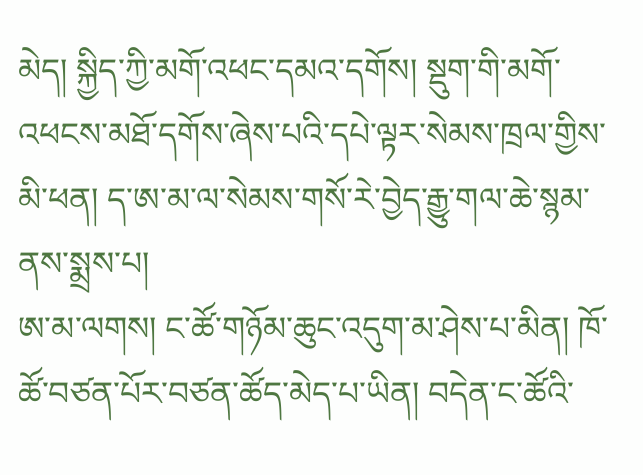མེད། སྐྱིད་ཀྱི་མགོ་འཕང་དམའ་དགོས། སྡུག་གི་མགོ་འཕངས་མཐོ་དགོས་ཞེས་པའི་དཔེ་ལྟར་སེམས་ཁྲལ་གྱིས་མི་ཕན། ད་ཨ་མ་ལ་སེམས་གསོ་རེ་བྱེད་རྒྱུ་གལ་ཆེ་སྙམ་ནས་སྨྲས་པ།
ཨ་མ་ལགས། ང་ཚོ་གཉོམ་ཆུང་འདུག་མ་ཤེས་པ་མིན། ཁོ་ཚོ་བཙན་པོར་བཙན་ཚོད་མེད་པ་ཡིན། བདེན་ང་ཚོའི་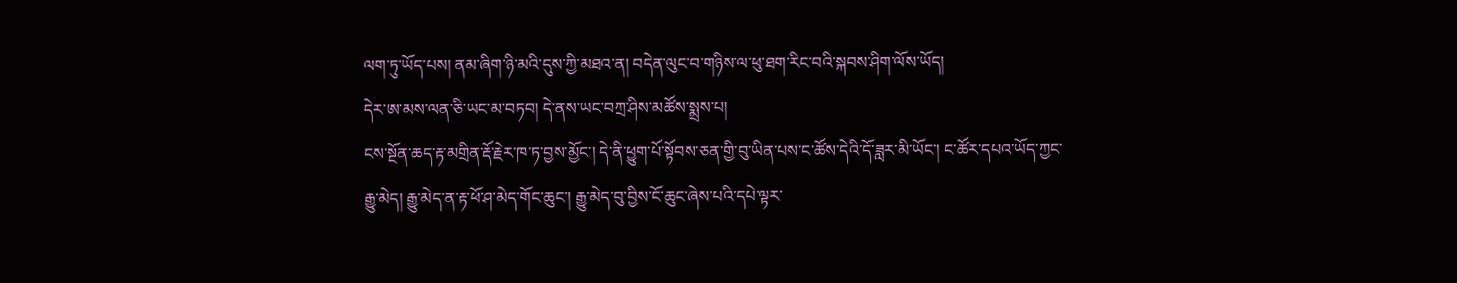ལག་ཏུ་ཡོད་པས། ནམ་ཞིག་ཉི་མའི་དུས་ཀྱི་མཐའ་ན། བདེན་ལུང་བ་གཉིས་ལ་ཕུ་ཐག་རིང་བའི་སྐབས་ཤིག་ལོས་ཡོད།
དེར་ཨ་མས་ལན་ཅི་ཡང་མ་བཏབ། དེ་ནས་ཡང་བཀྲ་ཤིས་མཚོས་སྨྲས་པ།
ངས་སྔོན་ཆད་རྟ་མགྲིན་རྡོ་རྗེར་ཁ་ཏ་བྱས་མྱོང་། དེ་ནི་ཕྱུག་པོ་སྟོབས་ཅན་གྱི་བུ་ཡིན་པས་ང་ཚོས་དེའི་དོ་ཟླར་མི་ཡོང་། ང་ཚོར་དཔའ་ཡོད་ཀྱང་རྒྱུ་མེད། རྒྱུ་མེད་ན་རྟ་ཕོ་ཤ་མེད་གོང་ཆུང་། རྒྱུ་མེད་བུ་བྱིས་ངོ་ཆུང་ཞེས་པའི་དཔེ་ལྟར་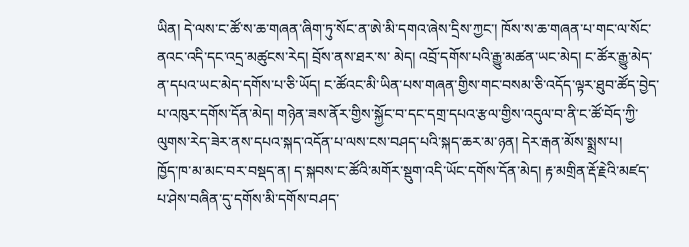ཡིན། དེ་ལས་ང་ཚོ་ས་ཆ་གཞན་ཞིག་ཏུ་སོང་ན་ཨེ་མི་དགའ་ཞེས་དྲིས་ཀྱང་། ཁོས་ས་ཆ་གཞན་པ་གང་ལ་སོང་ནའང་འདི་དང་འདྲ་མཚུངས་རེད། བྲོས་ནས་ཐར་ས་ མེད། འབྲོ་དགོས་པའི་རྒྱུ་མཚན་ཡང་མེད། ང་ཚོར་རྒྱུ་མེད་ན་དཔའ་ཡང་མེད་དགོས་པ་ཅི་ཡོད། ང་ཚོའང་མི་ཡིན་པས་གཞན་གྱིས་གང་བསམ་ཅི་འདོད་ལྟར་ཐུབ་ཚོད་བྱེད་པ་འཁུར་དགོས་དོན་མེད། གཉེན་ཟས་ནོར་གྱིས་སྐྱོང་བ་དང་དགྲ་དཔའ་རྩལ་གྱིས་འདུལ་བ་ནི་ང་ཚོ་བོད་ཀྱི་ལུགས་རེད་ཟེར་ནས་དཔའ་སྐད་འདོན་པ་ལས་ངས་བཤད་པའི་སྐད་ཆར་མ་ཉན། དེར་རྒན་མོས་སྨྲས་པ།
ཁྱོད་ཁ་མ་མང་བར་བསྡད་ན། ད་སྐབས་ང་ཚོའི་མགོར་སྡུག་འདི་ཡོང་དགོས་དོན་མེད། རྟ་མགྲིན་རྡོ་རྗེའི་མཛད་པ་ཤེས་བཞིན་དུ་དགོས་མི་དགོས་བཤད་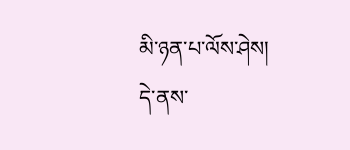མི་ཉན་པ་ལོས་ཤེས།
དེ་ནས་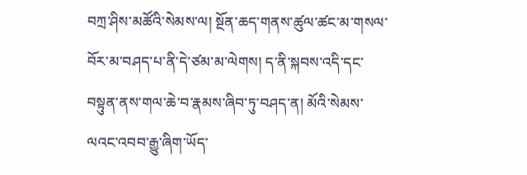བཀྲ་ཤིས་མཚོའི་སེམས་ལ། སྔོན་ཆད་གནས་ཚུལ་ཚང་མ་གསལ་བོར་མ་བཤད་པ་ནི་དེ་ཙམ་མ་ལེགས། ད་ནི་སྐབས་འདི་དང་བསྟུན་ནས་གལ་ཆེ་བ་རྣམས་ཞིབ་ཏུ་བཤད་ན། མོའི་སེམས་ལའང་འབབ་རྒྱུ་ཞིག་ཡོད་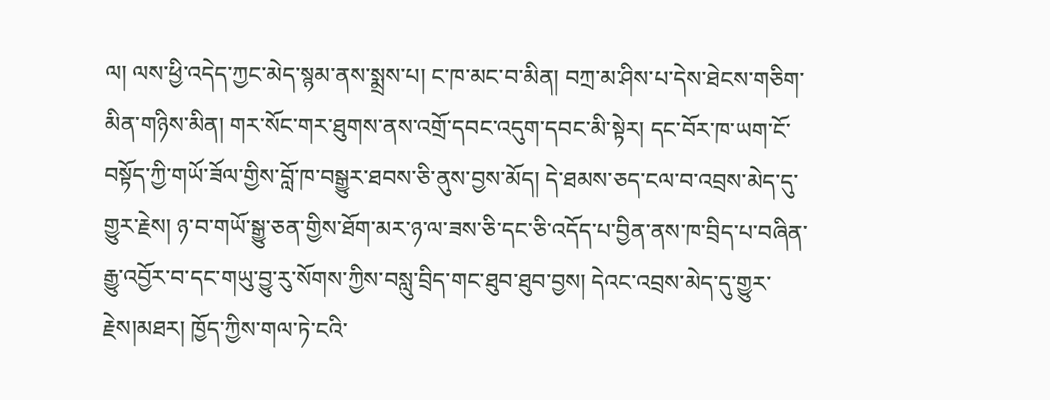ལ། ལས་ཕྱི་འདེད་ཀྱང་མེད་སྙམ་ནས་སྨྲས་པ། ང་ཁ་མང་བ་མིན། བཀྲ་མ་ཤིས་པ་དེས་ཐེངས་གཅིག་མིན་གཉིས་མིན། གར་སོང་གར་ཐུགས་ནས་འགྲོ་དབང་འདུག་དབང་མི་སྟེར། དང་བོར་ཁ་ཡག་ངོ་བསྟོད་ཀྱི་གཡོ་ཟོལ་གྱིས་བློ་ཁ་བསྒྱུར་ཐབས་ཅི་ནུས་བྱས་མོད། དེ་ཐམས་ཅད་ངལ་བ་འབྲས་མེད་དུ་གྱུར་རྗེས། ཉ་བ་གཡོ་སྒྱུ་ཅན་གྱིས་ཐོག་མར་ཉ་ལ་ཟས་ཅི་དང་ཅི་འདོད་པ་བྱིན་ནས་ཁ་བྲིད་པ་བཞིན་རྒྱུ་འབྱོར་བ་དང་གཡུ་བྱུ་རུ་སོགས་ཀྱིས་བསླུ་བྲིད་གང་ཐུབ་ཐུབ་བྱས། དེའང་འབྲས་མེད་དུ་གྱུར་རྗེས།མཐར། ཁྱོད་ཀྱིས་གལ་ཏེ་ངའི་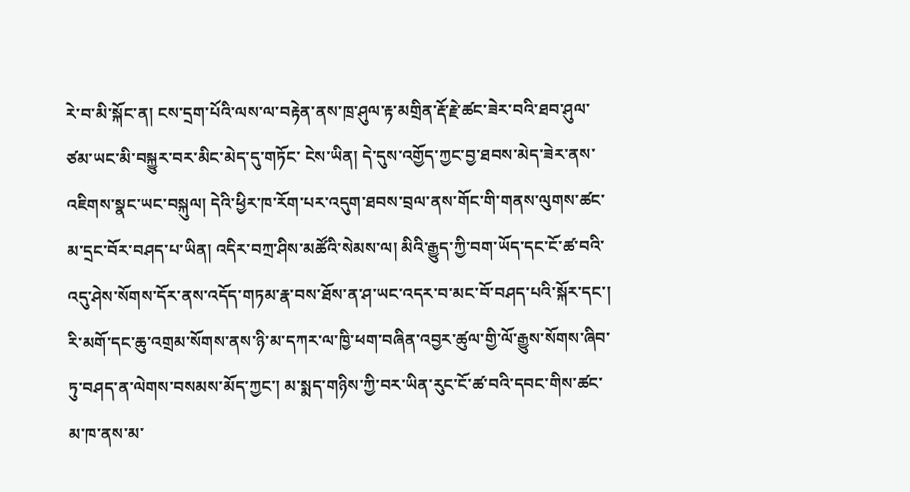རེ་བ་མི་སྐོང་ན། ངས་དྲག་པོའི་ལས་ལ་བརྟེན་ནས་ཁྲ་ཤུལ་རྟ་མགྲིན་རྡོ་རྗེ་ཚང་ཟེར་བའི་ཐབ་ཤུལ་ཙམ་ཡང་མི་བསྐྱུར་བར་མིང་མེད་དུ་གཏོང་ ངེས་ཡིན། དེ་དུས་འགྱོད་ཀྱང་བྱ་ཐབས་མེད་ཟེར་ནས་འཇིགས་སྣང་ཡང་བསྐུལ། དེའི་ཕྱིར་ཁ་རོག་པར་འདུག་ཐབས་བྲལ་ནས་གོང་གི་གནས་ལུགས་ཚང་མ་དྲང་བོར་བཤད་པ་ཡིན། འདིར་བཀྲ་ཤིས་མཚོའི་སེམས་ལ། མིའི་རྒྱུད་ཀྱི་བག་ཡོད་དང་ངོ་ཚ་བའི་འདུ་ཤེས་སོགས་དོར་ནས་འདོད་གཏམ་རྣ་བས་ཐོས་ན་ཤ་ཡང་འདར་བ་མང་བོ་བཤད་པའི་སྐོར་དང་། རི་མགོ་དང་ཆུ་འགྲམ་སོགས་ནས་ཉི་མ་དཀར་ལ་ཁྱི་ཕག་བཞིན་འབྱར་ཚུལ་གྱི་ལོ་རྒྱུས་སོགས་ཞིབ་ཏུ་བཤད་ན་ལེགས་བསམས་མོད་ཀྱང་། མ་སྨད་གཉིས་ཀྱི་བར་ཡིན་རུང་ངོ་ཚ་བའི་དབང་གིས་ཚང་མ་ཁ་ནས་མ་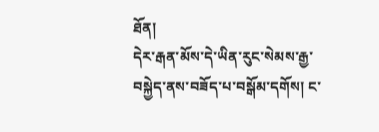ཐོན།
དེར་རྒན་མོས་དེ་ཡིན་རུང་སེམས་རྒྱ་བསྐྱེད་ནས་བཟོད་པ་བསྒོམ་དགོས། ང་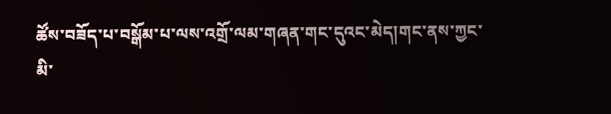ཚོས་བཟོད་པ་བསྒོམ་པ་ལས་འགྲོ་ལམ་གཞན་གང་དུའང་མེད།གང་ནས་ཀྱང་མི་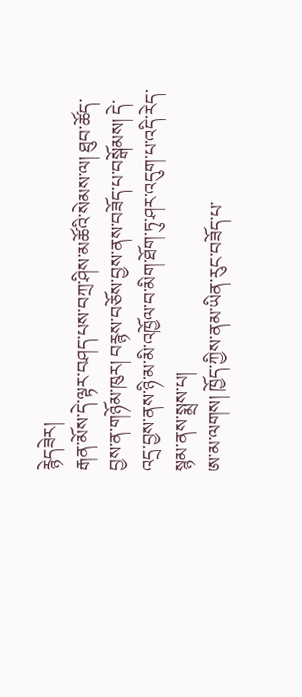རྙེདཟེར།
རྒན་མོས་དེ་ལྟར་བཤད་པས་བཀྲ་ཤིས་མཚོའི་སེམས་ལ། ཐུབ་ཚོད་བྱས་ན་གཉོམ་ཁུར། བརྙས་བཅོས་བྱས་ནས་བཟོད་པ་བསྒོམས། དེ་འདྲ་བྱས་ནས་ཉི་མ་མི་འཁྱོལ་བ་མིག་ཐོག་ཏུ་ཤར་འདུག་པ་འདི་རེད་སྙམ་ནས་སྨྲས་པ།
ཨ་མ་ལགས། ཁྱོད་ཀྱིས་ནམ་ཡིན་རུང་བཟོད་པ་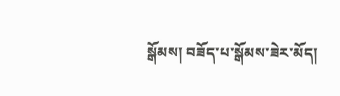སྒོམས། བཟོད་པ་སྒོམས་ཟེར་མོད།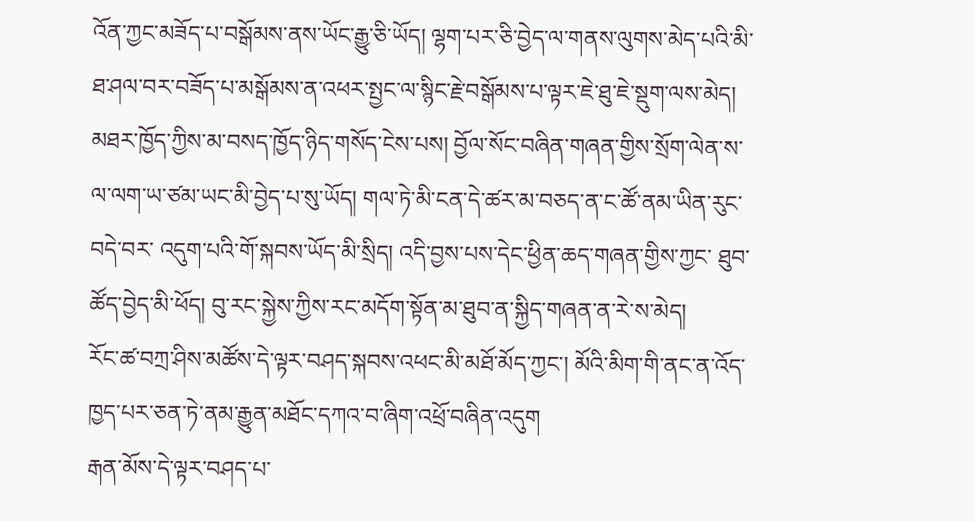འོན་ཀྱང་མཟོད་པ་བསྒོམས་ནས་ཡོང་རྒྱུ་ཅི་ཡོད། ལྷག་པར་ཅི་བྱེད་ལ་གནས་ལུགས་མེད་པའི་མི་ཐ་ཤལ་བར་བཟོད་པ་མསྒོམས་ན་འཕར་སྤྱང་ལ་སྙིང་རྗེ་བསྒོམས་པ་ལྟར་ཇེ་ཐུ་ཇེ་སྡུག་ལས་མེད། མཐར་ཁྱོད་ཀྱིས་མ་བསད་ཁྱོད་ཉིད་གསོད་ངེས་པས། བྱོལ་སོང་བཞིན་གཞན་གྱིས་སྲོག་ལེན་ས་ལ་ལག་ཡ་ཙམ་ཡང་མི་བྱེད་པ་སུ་ཡོད། གལ་ཏེ་མི་ངན་དེ་ཚར་མ་བཅད་ན་ང་ཚོ་ནམ་ཡིན་རུང་བདེ་བར་ འདུག་པའི་གོ་སྐབས་ཡོད་མི་སྲིད། འདི་བྱས་པས་དེང་ཕྱིན་ཆད་གཞན་གྱིས་ཀྱང་ ཐུབ་ཚོད་བྱེད་མི་ཕོད། བུ་རང་སྐྱེས་ཀྱིས་རང་མདོག་སྟོན་མ་ཐུབ་ན་སྐྱིད་གཞན་ན་རེ་ས་མེད།
རོང་ཚ་བཀྲ་ཤིས་མཚོས་དེ་ལྟར་བཤད་སྐབས་འཕང་མི་མཐོ་མོད་ཀྱང་། མོའི་མིག་གི་ནང་ན་འོད་ཁྱད་པར་ཅན་ཏེ་ནམ་རྒྱུན་མཐོང་དཀའ་བ་ཞིག་འཕྲོ་བཞིན་འདུག
རྒན་མོས་དེ་ལྟར་བཤད་པ་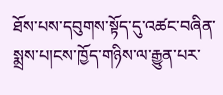ཐོས་པས་དབུགས་སྟོད་དུ་འཚང་བཞིན་སྨྲས་པ།ངས་ཁྱོད་གཉིས་ལ་རྒྱུན་པར་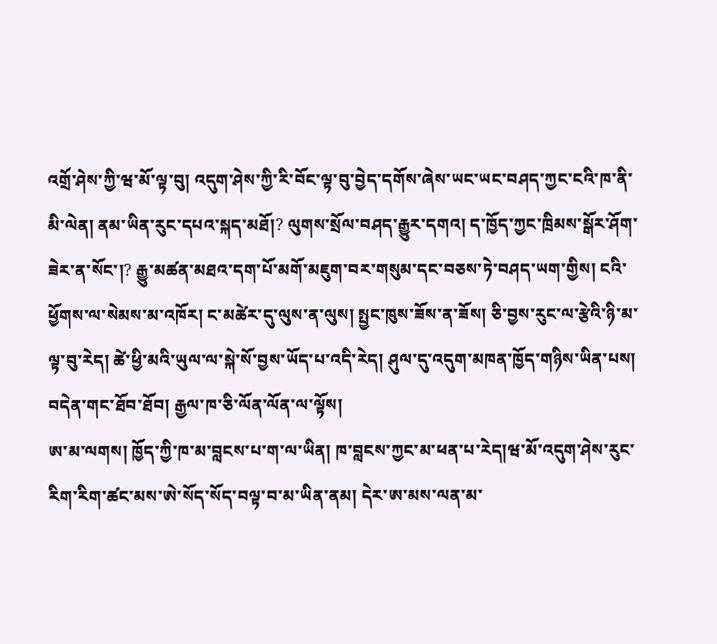འགྲོ་ཤེས་ཀྱི་ཝ་མོ་ལྟ་བུ། འདུག་ཤེས་ཀྱི་རི་བོང་ལྟ་བུ་བྱེད་དགོས་ཞེས་ཡང་ཡང་བཤད་ཀྱང་ངའི་ཁ་ནི་མི་ལེན། ནམ་ཡིན་རུང་དཔའ་སྐད་མཐོ།? ལུགས་སྲོལ་བཤད་རྒྱུར་དགའ། ད་ཁྱོད་ཀྱང་ཁྲིམས་སྒོར་ཤོག་ཟེར་ན་སོང་།? རྒྱུ་མཚན་མཐའ་དག་པོ་མགོ་མཇུག་བར་གསུམ་དང་བཅས་ཏེ་བཤད་ཡག་གྱིས། ངའི་ཕྱོགས་ལ་སེམས་མ་འཁོར། ང་མཚེར་དུ་ལུས་ན་ལུས། སྤྱང་ཁུས་ཟོས་ན་ཟོས། ཅི་བྱས་རུང་ལ་རྩེའི་ཉི་མ་ལྟ་བུ་རེད། ཚེ་ཕྱི་མའི་ཡུལ་ལ་སྐེ་སོ་བྱས་ཡོད་པ་འདི་རེད། ཤུལ་དུ་འདུག་མཁན་ཁྱོད་གཉིས་ཡིན་པས། བདེན་གང་ཐོབ་ཐོབ། རྒྱལ་ཁ་ཅི་ལོན་ལོན་ལ་ལྟོས།
ཨ་མ་ལགས། ཁྱོད་ཀྱི་ཁ་མ་བླངས་པ་ག་ལ་ཡིན། ཁ་བླངས་ཀྱང་མ་ཕན་པ་རེད།ཝ་མོ་འདུག་ཤེས་རུང་རིག་རིག་ཚང་མས་ཨེ་སོད་སོད་བལྟ་བ་མ་ཡིན་ནམ། དེར་ཨ་མས་ལན་མ་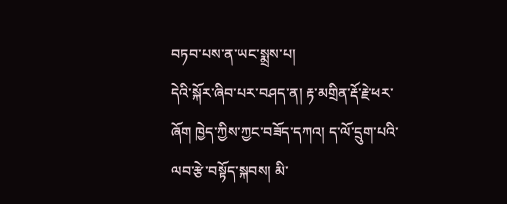བཏབ་པས་ན་ཡང་སྨྲས་པ།
དེའི་སྐོར་ཞིབ་པར་བཤད་ན། རྟ་མགྲིན་རྡོ་རྗེ་ཕར་ཞོག ཁྱེད་ཀྱིས་ཀྱང་བཟོད་དཀའ། ད་ལོ་དྲུག་པའི་ལབ་རྩེ་བསྟོད་སྐབས། མི་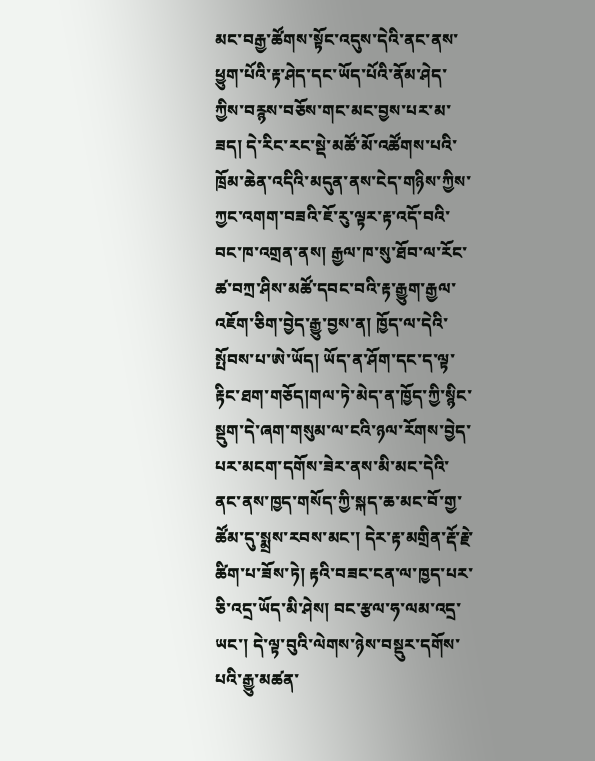མང་བརྒྱ་ཚོགས་སྟོང་འདུས་དེའི་ནང་ནས་ཕྱུག་པོའི་རྟ་ཤེད་དང་ཡོད་པོའི་ནོམ་ཤེད་ཀྱིས་བརྙས་བཅོས་གང་མང་བྱས་པར་མ་ཟད། དེ་རིང་རང་སྡེ་མཚོ་མོ་འཚོགས་པའི་ཁྲོམ་ཆེན་འདིའི་མདུན་ནས་ངེད་གཉིས་ཀྱིས་ཀྱང་འགག་བཟའི་ཇོ་རུ་ལྟར་རྟ་འདོ་བའི་བང་ཁ་འགྲན་ནས། རྒྱལ་ཁ་སུ་ཐོབ་ལ་རོང་ཚ་བཀྲ་ཤིས་མཚོ་དབང་བའི་རྟ་རྒྱུག་རྒྱལ་འཇོག་ཅིག་བྱེད་རྒྱུ་བྱས་ན། ཁྱོད་ལ་དེའི་སྤོབས་པ་ཨེ་ཡོད། ཡོད་ན་ཤོག་དང་ད་ལྟ་རྟིང་ཐག་གཅོད།གལ་ཏེ་མེད་ན་ཁྱོད་ཀྱི་སྙིང་སྡུག་དེ་ཞག་གསུམ་ལ་ངའི་ཉལ་རོགས་བྱེད་པར་མངག་དགོས་ཟེར་ནས་མི་མང་དེའི་ནང་ནས་ཁྱད་གསོད་ཀྱི་སྐད་ཆ་མང་བོ་གྱ་ཚོམ་དུ་སྨྲས་རབས་མང་། དེར་རྟ་མགྲིན་རྡོ་རྗེ་ཚིག་པ་ཟོས་ཏེ། རྟའི་བཟང་ངན་ལ་ཁྱད་པར་ཅི་འདྲ་ཡོད་མི་ཤེས། བང་རྩལ་ཧ་ལམ་འདྲ་ཡང་། དེ་ལྟ་བུའི་ལེགས་ཉེས་བསྡུར་དགོས་པའི་རྒྱུ་མཚན་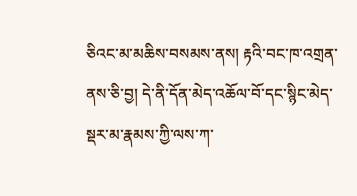ཅིའང་མ་མཆིས་བསམས་ནས། རྟའི་བང་ཁ་འགྲན་ནས་ཅི་བྱ། དེ་ནི་དོན་མེད་འཆོལ་བོ་དང་སྙིང་མེད་སྡར་མ་རྣམས་ཀྱི་ལས་ཀ་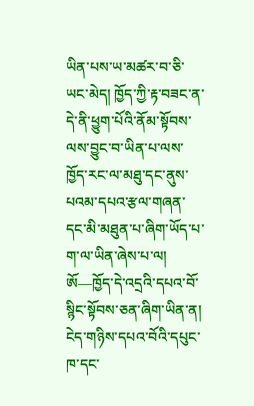ཡིན་པས་ཡ་མཚར་བ་ཅི་ཡང་མེད། ཁྱོད་ཀྱི་རྟ་བཟང་ན་དེ་ནི་ཕྱུག་པོའི་ནོམ་སྟོབས་ལས་བྱུང་བ་ཡིན་པ་ལས་ཁྱོད་རང་ལ་མཐུ་དང་ནུས་པའམ་དཔའ་རྩལ་གཞན་དང་མི་མཐུན་པ་ཞིག་ཡོད་པ་ག་ལ་ཡིན་ཞེས་པ་ལ། ཨོ—ཁྱོད་དེ་འདྲའི་དཔའ་བོ་སྙིང་སྟོབས་ཅན་ཞིག་ཡིན་ན། ངེད་གཉིས་དཔའ་བོའི་དཔུང་ཁ་དང་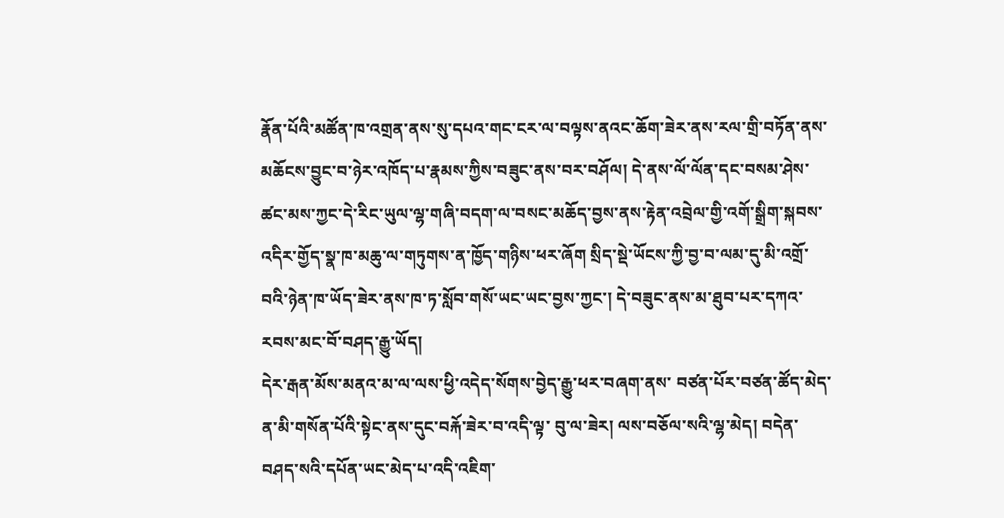རྣོན་པོའི་མཚོན་ཁ་འགྲན་ནས་སུ་དཔའ་གང་ངར་ལ་བལྟས་ནའང་ཆོག་ཟེར་ནས་རལ་གྲི་བཏོན་ནས་མཆོངས་བྱུང་བ་ཉེར་འཁོད་པ་རྣམས་ཀྱིས་བཟུང་ནས་བར་བཤོལ། དེ་ནས་ལོ་ལོན་དང་བསམ་ཤེས་ཚང་མས་ཀྱང་དེ་རིང་ཡུལ་ལྷ་གཞི་བདག་ལ་བསང་མཆོད་བྱས་ནས་རྟེན་འབྲེལ་གྱི་འགོ་སྒྲིག་སྐབས་འདིར་གྱོད་སྣ་ཁ་མཆུ་ལ་གཏུགས་ན་ཁྱོད་གཉིས་ཕར་ཞོག སྲིད་སྡེ་ཡོངས་ཀྱི་བྱ་བ་ལམ་དུ་མི་འགྲོ་བའི་ཉེན་ཁ་ཡོད་ཟེར་ནས་ཁ་ཏ་སློབ་གསོ་ཡང་ཡང་བྱས་ཀྱང་། དེ་བཟུང་ནས་མ་ཐུབ་པར་དཀའ་རབས་མང་བོ་བཤད་རྒྱུ་ཡོད།
དེར་རྒན་མོས་མནའ་མ་ལ་ལས་ཕྱི་འདེད་སོགས་བྱེད་རྒྱུ་ཕར་བཞག་ནས་ བཙན་པོར་བཙན་ཚོད་མེད་ན་མི་གསོན་པོའི་སྟེང་ནས་དུང་བརྐོ་ཟེར་བ་འདི་ལྟ་ བུ་ལ་ཟེར། ལས་བཅོལ་སའི་ལྷ་མེད། བདེན་བཤད་སའི་དཔོན་ཡང་མེད་པ་འདི་འཇིག་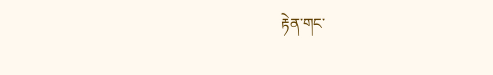རྟེན་གང་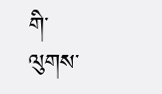གི་ལུགས་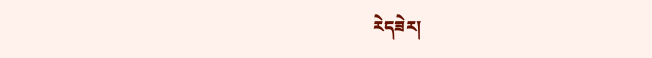རེདཟེར།